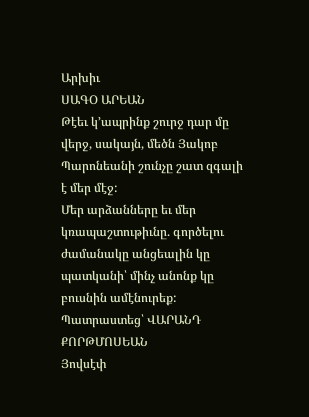Արխիւ
ՍԱԳՕ ԱՐԵԱՆ
Թէեւ կ՚ապրինք շուրջ դար մը վերջ, սակայն, մեծն Յակոբ Պարոնեանի շունչը շատ զգալի է մեր մէջ:
Մեր արձանները եւ մեր կռապաշտութիւնը. գործելու ժամանակը անցեալին կը պատկանի՝ մինչ անոնք կը բուսնին ամէնուրեք:
Պատրաստեց՝ ՎԱՐԱՆԴ ՔՈՐԹՄՈՍԵԱՆ
Յովսէփ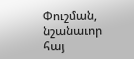Փուշման, նշանաւոր հայ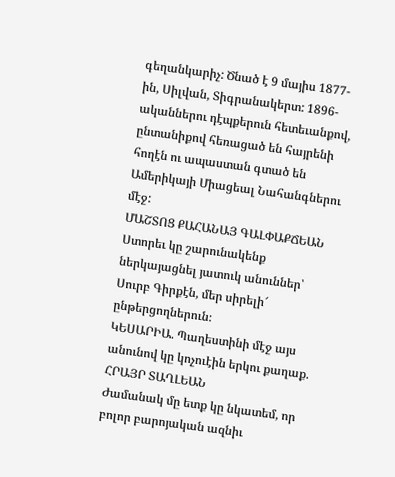գեղանկարիչ: Ծնած է 9 մայիս 1877-ին, Սիլվան, Տիգրանակերտ: 1896-ականներու դէպքերուն հետեւանքով, ընտանիքով հեռացած են հայրենի հողէն ու ապաստան գտած են Ամերիկայի Միացեալ Նահանգներու մէջ:
ՄԱՇՏՈՑ ՔԱՀԱՆԱՅ ԳԱԼՓԱՔՃԵԱՆ
Ստորեւ կը շարունակենք ներկայացնել յատուկ անուններ՝ Սուրբ Գիրքէն, մեր սիրելի՜ ընթերցողներուն։
ԿԵՍԱՐԻԱ. Պաղեստինի մէջ այս անունով կը կոչուէին երկու քաղաք.
ՀՐԱՅՐ ՏԱՂԼԵԱՆ
Ժամանակ մը ետք կը նկատեմ, որ բոլոր բարոյական ազնիւ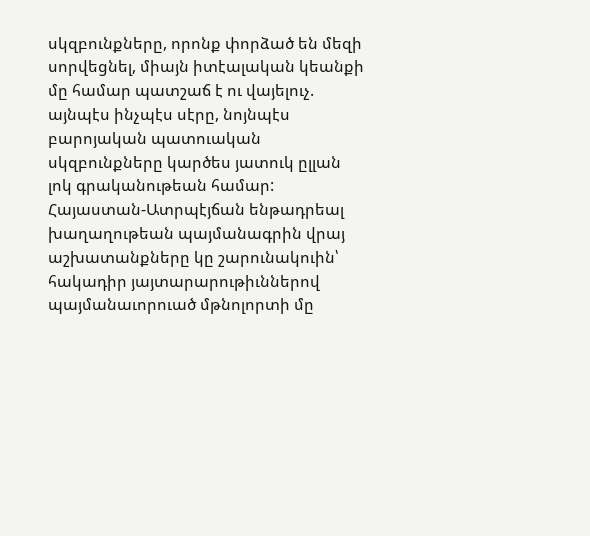սկզբունքները, որոնք փորձած են մեզի սորվեցնել, միայն իտէալական կեանքի մը համար պատշաճ է ու վայելուչ. այնպէս ինչպէս սէրը, նոյնպէս բարոյական պատուական սկզբունքները կարծես յատուկ ըլլան լոկ գրականութեան համար:
Հայաստան-Ատրպէյճան ենթադրեալ խաղաղութեան պայմանագրին վրայ աշխատանքները կը շարունակուին՝ հակադիր յայտարարութիւններով պայմանաւորուած մթնոլորտի մը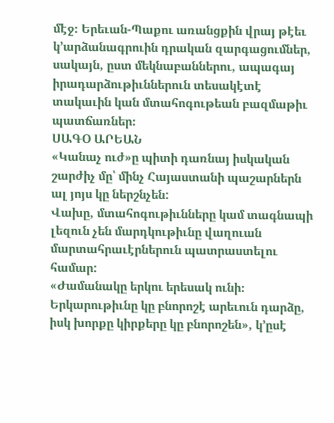մէջ։ Երեւան-Պաքու առանցքին վրայ թէեւ կ՚արձանագրուին դրական զարգացումներ, սակայն, ըստ մեկնաբաններու, ապագայ իրադարձութիւններուն տեսակէտէ տակաւին կան մտահոգութեան բազմաթիւ պատճառներ։
ՍԱԳՕ ԱՐԵԱՆ
«Կանաչ ուժ»ը պիտի դառնայ իսկական շարժիչ մը՝ մինչ Հայաստանի պաշարներն ալ յոյս կը ներշնչեն:
Վախը, մտահոգութիւնները կամ տագնապի լեզուն չեն մարդկութիւնը վաղուան մարտահրաւէրներուն պատրաստելու համար:
«Ժամանակը երկու երեսակ ունի։ Երկարութիւնը կը բնորոշէ արեւուն դարձը, իսկ խորքը կիրքերը կը բնորոշեն», կ՚ըսէ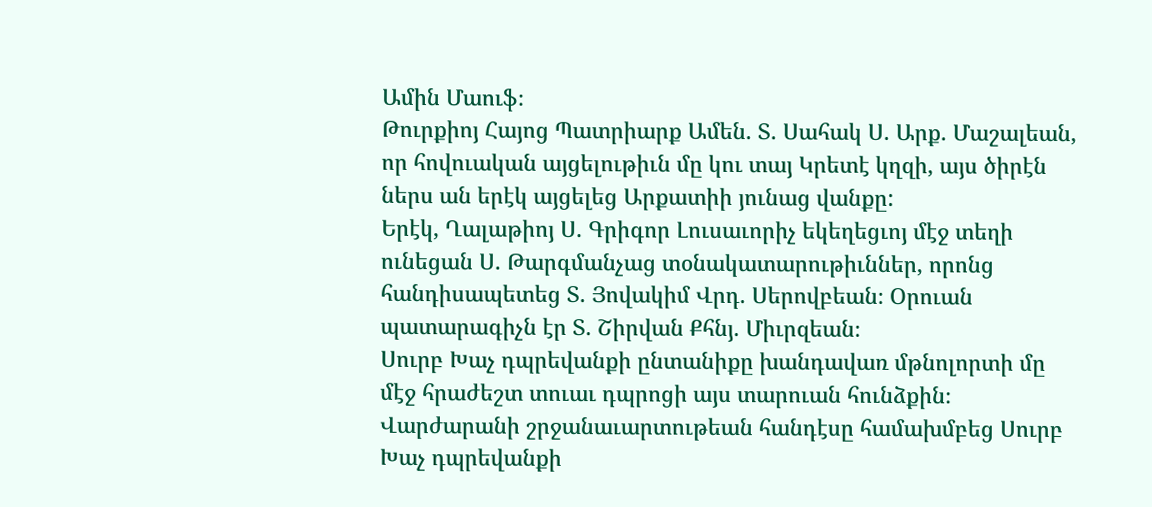Ամին Մաուֆ։
Թուրքիոյ Հայոց Պատրիարք Ամեն. Տ. Սահակ Ս. Արք. Մաշալեան, որ հովուական այցելութիւն մը կու տայ Կրետէ կղզի, այս ծիրէն ներս ան երէկ այցելեց Արքատիի յունաց վանքը:
Երէկ, Ղալաթիոյ Ս. Գրիգոր Լուսաւորիչ եկեղեցւոյ մէջ տեղի ունեցան Ս. Թարգմանչաց տօնակատարութիւններ, որոնց հանդիսապետեց Տ. Յովակիմ Վրդ. Սերովբեան։ Օրուան պատարագիչն էր Տ. Շիրվան Քհնյ. Միւրզեան։
Սուրբ Խաչ դպրեվանքի ընտանիքը խանդավառ մթնոլորտի մը մէջ հրաժեշտ տուաւ դպրոցի այս տարուան հունձքին։ Վարժարանի շրջանաւարտութեան հանդէսը համախմբեց Սուրբ Խաչ դպրեվանքի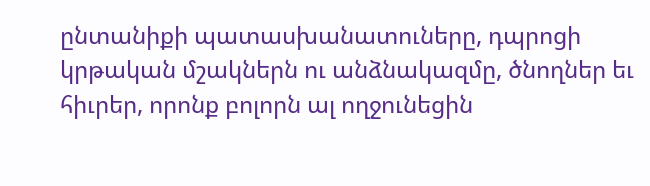ընտանիքի պատասխանատուները, դպրոցի կրթական մշակներն ու անձնակազմը, ծնողներ եւ հիւրեր, որոնք բոլորն ալ ողջունեցին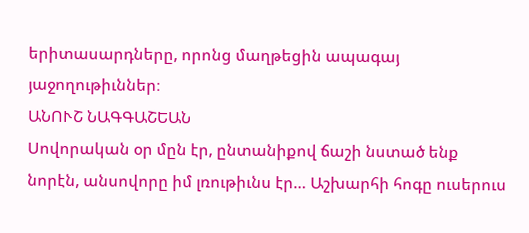երիտասարդները, որոնց մաղթեցին ապագայ յաջողութիւններ։
ԱՆՈՒՇ ՆԱԳԳԱՇԵԱՆ
Սովորական օր մըն էր, ընտանիքով ճաշի նստած ենք նորէն, անսովորը իմ լռութիւնս էր… Աշխարհի հոգը ուսերուս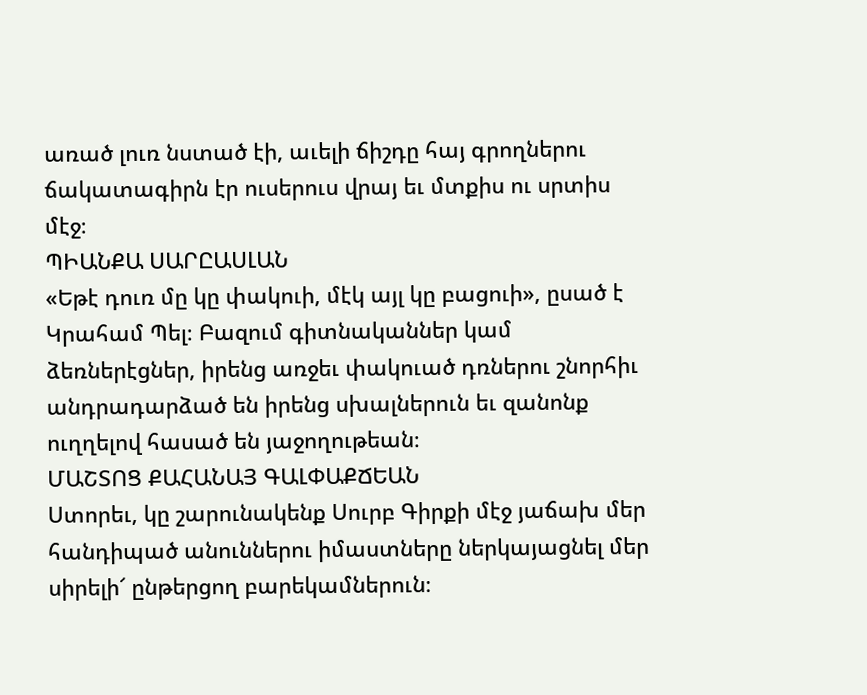առած լուռ նստած էի, աւելի ճիշդը հայ գրողներու ճակատագիրն էր ուսերուս վրայ եւ մտքիս ու սրտիս մէջ։
ՊԻԱՆՔԱ ՍԱՐԸԱՍԼԱՆ
«Եթէ դուռ մը կը փակուի, մէկ այլ կը բացուի», ըսած է Կրահամ Պել։ Բազում գիտնականներ կամ ձեռներէցներ, իրենց առջեւ փակուած դռներու շնորհիւ անդրադարձած են իրենց սխալներուն եւ զանոնք ուղղելով հասած են յաջողութեան։
ՄԱՇՏՈՑ ՔԱՀԱՆԱՅ ԳԱԼՓԱՔՃԵԱՆ
Ստորեւ, կը շարունակենք Սուրբ Գիրքի մէջ յաճախ մեր հանդիպած անուններու իմաստները ներկայացնել մեր սիրելի՜ ընթերցող բարեկամներուն։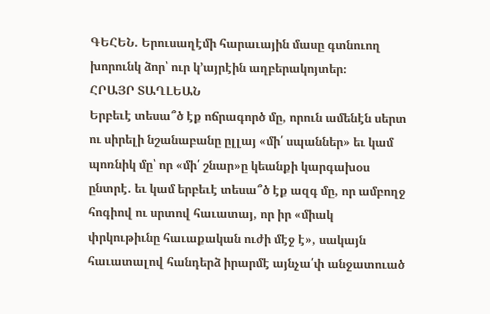ԳԵՀԵՆ. Երուսաղէմի հարաւային մասը գտնուող խորունկ ձոր՝ ուր կ՚այրէին աղբերակոյտեր։
ՀՐԱՅՐ ՏԱՂԼԵԱՆ
Երբեւէ տեսա՞ծ էք ոճրագործ մը, որուն ամենէն սերտ ու սիրելի նշանաբանը ըլլայ «մի՛ սպաններ» եւ կամ պոռնիկ մը՝ որ «մի՛ շնար»ը կեանքի կարգախօս ընտրէ. եւ կամ երբեւէ տեսա՞ծ էք ազգ մը, որ ամբողջ հոգիով ու սրտով հաւատայ, որ իր «միակ փրկութիւնը հաւաքական ուժի մէջ է», սակայն հաւատալով հանդերձ իրարմէ այնչա՛փ անջատուած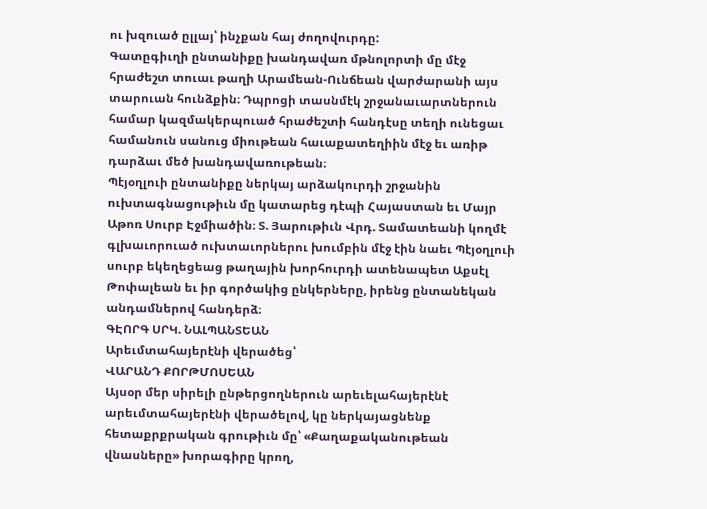ու խզուած ըլլայ՝ ինչքան հայ ժողովուրդը:
Գատըգիւղի ընտանիքը խանդավառ մթնոլորտի մը մէջ հրաժեշտ տուաւ թաղի Արամեան-Ունճեան վարժարանի այս տարուան հունձքին։ Դպրոցի տասնմէկ շրջանաւարտներուն համար կազմակերպուած հրաժեշտի հանդէսը տեղի ունեցաւ համանուն սանուց միութեան հաւաքատեղիին մէջ եւ առիթ դարձաւ մեծ խանդավառութեան։
Պէյօղլուի ընտանիքը ներկայ արձակուրդի շրջանին ուխտագնացութիւն մը կատարեց դէպի Հայաստան եւ Մայր Աթոռ Սուրբ Էջմիածին։ Տ. Յարութիւն Վրդ. Տամատեանի կողմէ գլխաւորուած ուխտաւորներու խումբին մէջ էին նաեւ Պէյօղլուի սուրբ եկեղեցեաց թաղային խորհուրդի ատենապետ Աքսէլ Թոփալեան եւ իր գործակից ընկերները, իրենց ընտանեկան անդամներով հանդերձ։
ԳԷՈՐԳ ՍՐԿ. ՆԱԼՊԱՆՏԵԱՆ
Արեւմտահայերէնի վերածեց՝
ՎԱՐԱՆԴ ՔՈՐԹՄՈՍԵԱՆ
Այսօր մեր սիրելի ընթերցողներուն արեւելահայերէնէ արեւմտահայերէնի վերածելով, կը ներկայացնենք հետաքրքրական գրութիւն մը՝ «Քաղաքականութեան վնասները» խորագիրը կրող,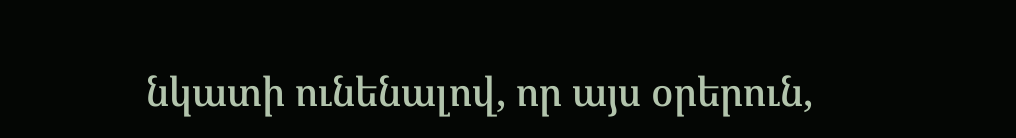նկատի ունենալով, որ այս օրերուն,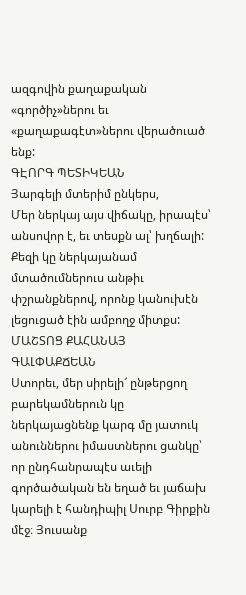ազգովին քաղաքական «գործիչ»ներու եւ «քաղաքագէտ»ներու վերածուած ենք:
ԳԷՈՐԳ ՊԵՏԻԿԵԱՆ
Յարգելի մտերիմ ընկերս,
Մեր ներկայ այս վիճակը, իրապէս՝ անսովոր է, եւ տեսքն ալ՝ խղճալի:
Քեզի կը ներկայանամ մտածումներուս անթիւ փշրանքներով, որոնք կանուխէն լեցուցած էին ամբողջ միտքս:
ՄԱՇՏՈՑ ՔԱՀԱՆԱՅ ԳԱԼՓԱՔՃԵԱՆ
Ստորեւ, մեր սիրելի՜ ընթերցող բարեկամներուն կը ներկայացնենք կարգ մը յատուկ անուններու իմաստներու ցանկը՝ որ ընդհանրապէս աւելի գործածական են եղած եւ յաճախ կարելի է հանդիպիլ Սուրբ Գիրքին մէջ։ Յուսանք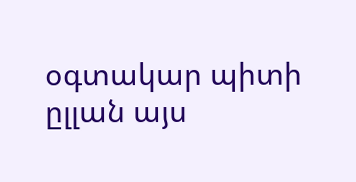օգտակար պիտի ըլլան այս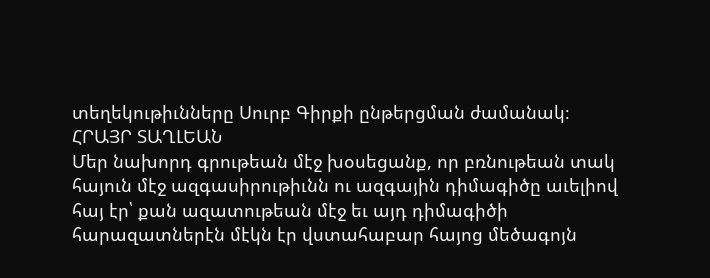տեղեկութիւնները Սուրբ Գիրքի ընթերցման ժամանակ։
ՀՐԱՅՐ ՏԱՂԼԵԱՆ
Մեր նախորդ գրութեան մէջ խօսեցանք, որ բռնութեան տակ հայուն մէջ ազգասիրութիւնն ու ազգային դիմագիծը աւելիով հայ էր՝ քան ազատութեան մէջ եւ այդ դիմագիծի հարազատներէն մէկն էր վստահաբար հայոց մեծագոյն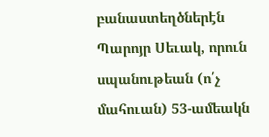բանաստեղծներէն Պարոյր Սեւակ, որուն սպանութեան (ո՛չ մահուան) 53-ամեակն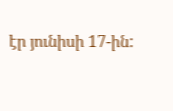էր յունիսի 17-ին: